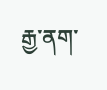རྒྱ་ནག་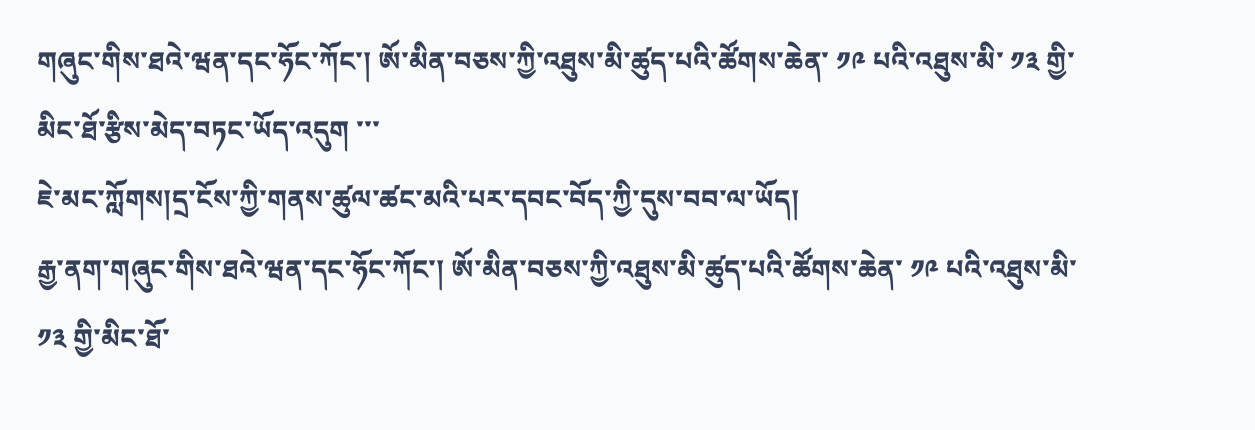གཞུང་གིས་ཐའེ་ཝན་དང་ཧོང་ཀོང་། ཨོ་མིན་བཅས་ཀྱི་འཐུས་མི་ཚུད་པའི་ཚོགས་ཆེན་ ༡༩ པའི་འཐུས་མི་ ༡༣ གྱི་མིང་ཐོ་རྩིས་མེད་བཏང་ཡོད་འདུག ་་་
ཇེ་མང་ཀློགས།དྲ་ངོས་ཀྱི་གནས་ཚུལ་ཚང་མའི་པར་དབང་བོད་ཀྱི་དུས་བབ་ལ་ཡོད།
རྒྱ་ནག་གཞུང་གིས་ཐའེ་ཝན་དང་ཧོང་ཀོང་། ཨོ་མིན་བཅས་ཀྱི་འཐུས་མི་ཚུད་པའི་ཚོགས་ཆེན་ ༡༩ པའི་འཐུས་མི་ ༡༣ གྱི་མིང་ཐོ་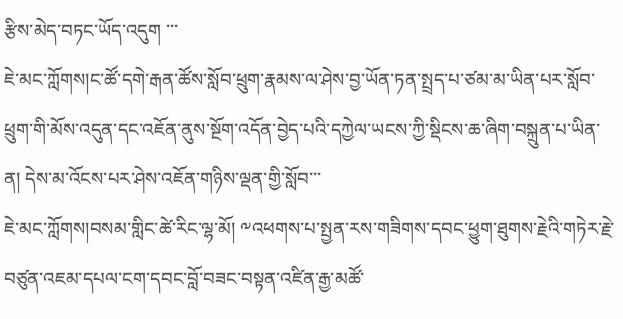རྩིས་མེད་བཏང་ཡོད་འདུག ་་་
ཇེ་མང་ཀློགས།ང་ཚོ་དགེ་རྒན་ཚོས་སློབ་ཕྲུག་རྣམས་ལ་ཤེས་བྱ་ཡོན་ཏན་སྤྲད་པ་ཙམ་མ་ཡིན་པར་སློབ་ཕྲུག་གི་མོས་འདུན་དང་འཇོན་ནུས་སྔོག་འདོན་བྱེད་པའི་དཀྱེལ་ཡངས་ཀྱི་སྡིངས་ཆ་ཞིག་བསྐྲུན་པ་ཡིན་ན། དེས་མ་འོངས་པར་ཤེས་འཇོན་གཉིས་ལྡན་གྱི་སློབ་་་
ཇེ་མང་ཀློགས།བསམ་གླིང་ཚེ་རིང་ལྷ་མོ། ༸འཕགས་པ་སྤྱན་རས་གཟིགས་དབང་ཕྱུག་ཐུགས་རྗེའི་གཏེར་རྗེ་བཙུན་འཇམ་དཔལ་ངག་དབང་བློ་བཟང་བསྟན་འཛིན་རྒྱ་མཚོ་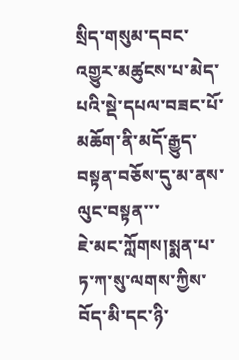སྲིད་གསུམ་དབང་འགྱུར་མཚུངས་པ་མེད་པའི་སྡེ་དཔལ་བཟང་པོ་མཆོག་ནི་མདོ་རྒྱུད་བསྟན་བཅོས་དུ་མ་ནས་ལུང་བསྟན་་་
ཇེ་མང་ཀློགས།སྨན་པ་ཏ་ཀ་སུ་ལགས་ཀྱིས་བོད་མི་དང་ཉི་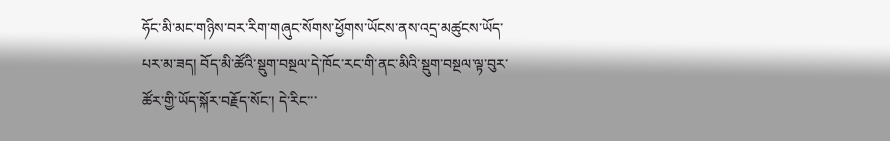ཧོང་མི་མང་གཉིས་བར་རིག་གཞུང་སོགས་ཕྱོགས་ཡོངས་ནས་འདྲ་མཚུངས་ཡོད་པར་མ་ཟད། བོད་མི་ཚོའི་སྡུག་བསྔལ་དེ་ཁོང་རང་གི་ནང་མིའི་སྡུག་བསྔལ་ལྟ་བུར་ཚོར་གྱི་ཡོད་སྐོར་བརྗོད་སོང་། དེ་རིང་་་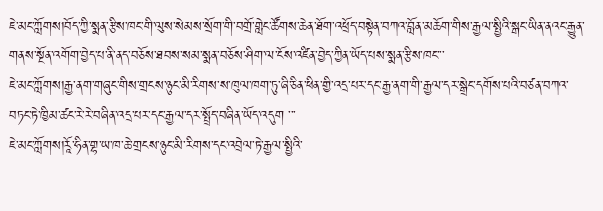ཇེ་མང་ཀློགས།བོད་ཀྱི་སྨན་རྩིས་ཁང་གི་ལུས་སེམས་སྲོག་གི་བགྲོ་གླེང་ཚོགས་ཆེན་ཐོག་འཕྲོད་བསྟེན་བཀའ་བློན་མཆོག་གིས་རྒྱལ་སྤྱིའི་སྒང་ཡིན་ནའང་རྒྱུན་གནས་སྔོན་འགོག་བྱེད་པ་ནི་ནད་བཅོས་ཐབས་སམ་སྨན་བཅོས་ཤིག་ལ་ངོས་འཛིན་བྱེད་ཀྱིན་ཡོད་པས་སྨན་རྩིས་ཁང་་་
ཇེ་མང་ཀློགས།རྒྱ་ནག་གཞུང་གིས་གྲངས་ཉུང་མི་རིགས་ས་ཁུལ་ཁག་ཏུ་ཞི་ཅིན་ཕིན་གྱི་འདྲ་པར་དང་རྒྱ་ནག་གི་རྒྱལ་དར་སྒྲེང་དགོས་པའི་བཙན་བཀའ་བཏང་ཏེ་ཁྱིམ་ཚང་རེ་རེ་བཞིན་འདྲ་པར་དང་རྒྱལ་དར་སྤྲོད་བཞིན་ཡོད་འདུག ་་་
ཇེ་མང་ཀློགས།རཱོ་ཧིན་གྷ་ཡ་ཁ་ཆེ་གྲངས་ཉུང་མི་རིགས་དང་འབྲེལ་ཏེ་རྒྱལ་སྤྱིའི་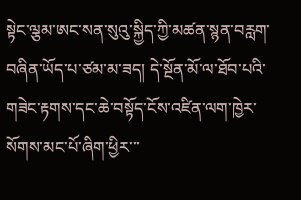སྟེང་ལྕམ་ཨང་སན་སུའུ་སྐྱིད་ཀྱི་མཚན་སྙན་བརླག་བཞིན་ཡོད་པ་ཙམ་མ་ཟད། དེ་སྔོན་མོ་ལ་ཐོབ་པའི་གཟེང་རྟགས་དང་ཆེ་བསྟོད་ངོས་འཛིན་ལག་ཁྱེར་སོགས་མང་པོ་ཞིག་ཕྱིར་་་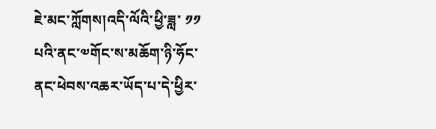ཇེ་མང་ཀློགས།འདི་ལོའི་ཕྱི་ཟླ་ ༡༡ པའི་ནང་༧གོང་ས་མཆོག་ཉི་ཧོང་ནང་ཕེབས་འཆར་ཡོད་པ་དེ་ཕྱིར་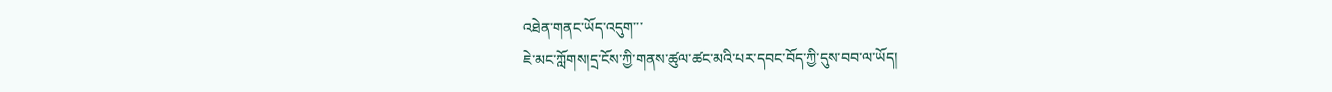འཐེན་གནང་ཡོད་འདུག་་་
ཇེ་མང་ཀློགས།དྲ་ངོས་ཀྱི་གནས་ཚུལ་ཚང་མའི་པར་དབང་བོད་ཀྱི་དུས་བབ་ལ་ཡོད།